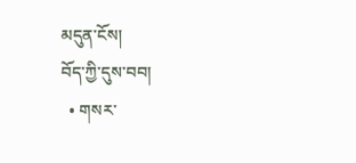མདུན་ངོས།
བོད་ཀྱི་དུས་བབ།
  • གསར་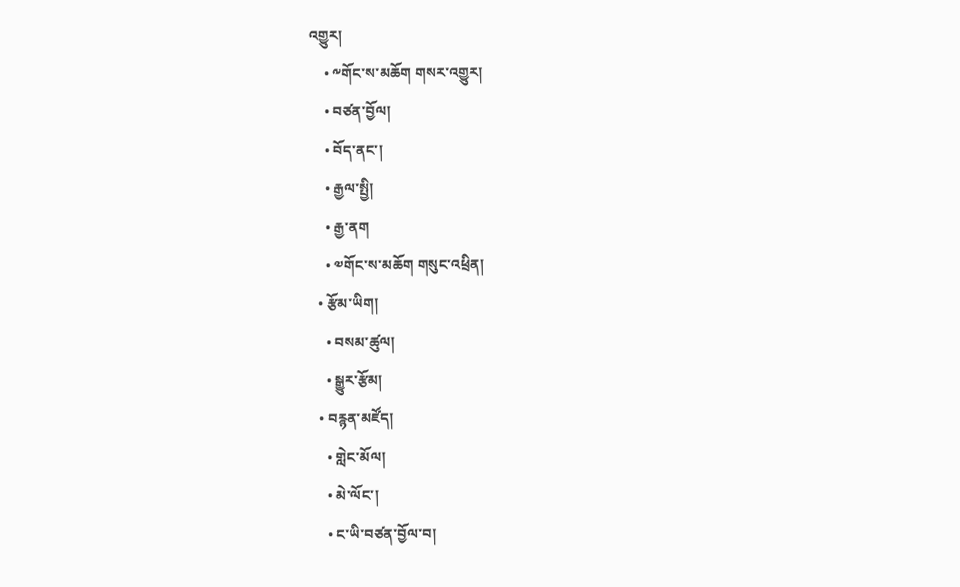འགྱུར།
    • ༸གོང་ས་མཆོག གསར་འགྱུར།
    • བཙན་བྱོལ།
    • བོད་ནང་།
    • རྒྱལ་སྤྱི།
    • རྒྱ་ནག
    • ༧གོང་ས་མཆོག གསུང་འཕྲིན།
  • རྩོམ་ཡིག།
    • བསམ་ཚུལ།
    • སྒྱུར་རྩོམ།
  • བརྙན་མཛོད།
    • གླེང་མོལ།
    • མེ་ལོང་།
    • ང་ཡི་བཙན་བྱོལ་བ།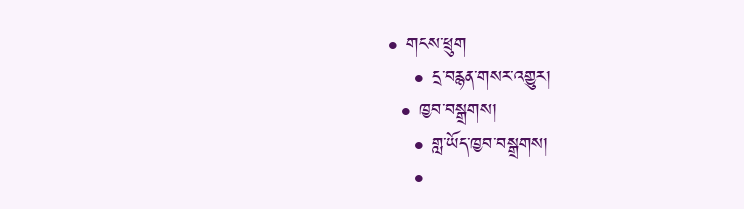• གངས་ཕྲུག
    • དྲ་བརྙན་གསར་འགྱུར།
  • ཁྱབ་བསྒྲགས།
    • གླ་ཡོད་ཁྱབ་བསྒྲགས།
    •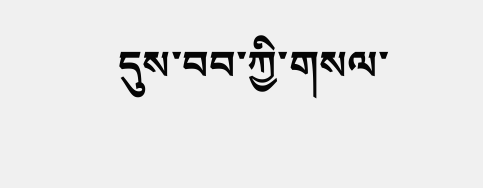དུས་བབ་ཀྱི་གསལ་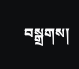བསྒྲགས།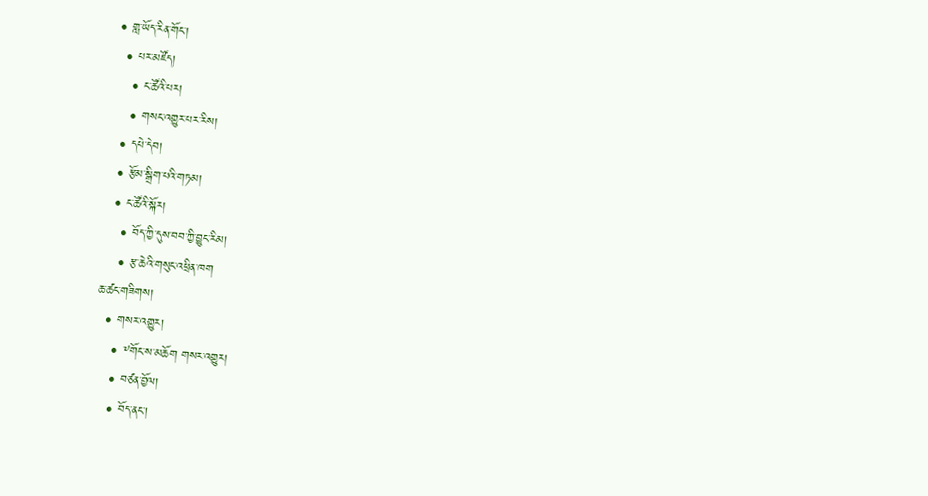• གླ་ཡོད་རིན་གོང་།
  • པར་མཛོད།
    • ང་ཚོའི་པར།
    • གསང་འགྱུར་པར་རིས།
  • དཔེ་དེབ།
  • རྩོམ་སྒྲིག་པའི་གཏམ།
  • ང་ཚོའི་སྐོར།
    • བོད་ཀྱི་དུས་བབ་ཀྱི་བྱུང་རིམ།
    • རྩ་ཆེའི་གསུང་འཕྲིན་ཁག
ཆ་ཚང་གཟིགས།
  • གསར་འགྱུར།
    • ༸གོང་ས་མཆོག གསར་འགྱུར།
    • བཙན་བྱོལ།
    • བོད་ནང་།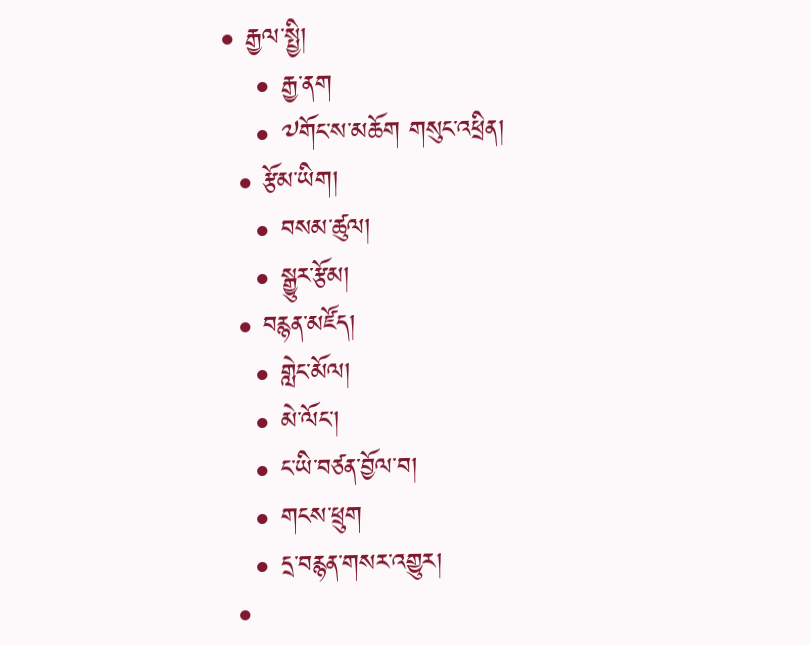• རྒྱལ་སྤྱི།
    • རྒྱ་ནག
    • ༧གོང་ས་མཆོག གསུང་འཕྲིན།
  • རྩོམ་ཡིག།
    • བསམ་ཚུལ།
    • སྒྱུར་རྩོམ།
  • བརྙན་མཛོད།
    • གླེང་མོལ།
    • མེ་ལོང་།
    • ང་ཡི་བཙན་བྱོལ་བ།
    • གངས་ཕྲུག
    • དྲ་བརྙན་གསར་འགྱུར།
  •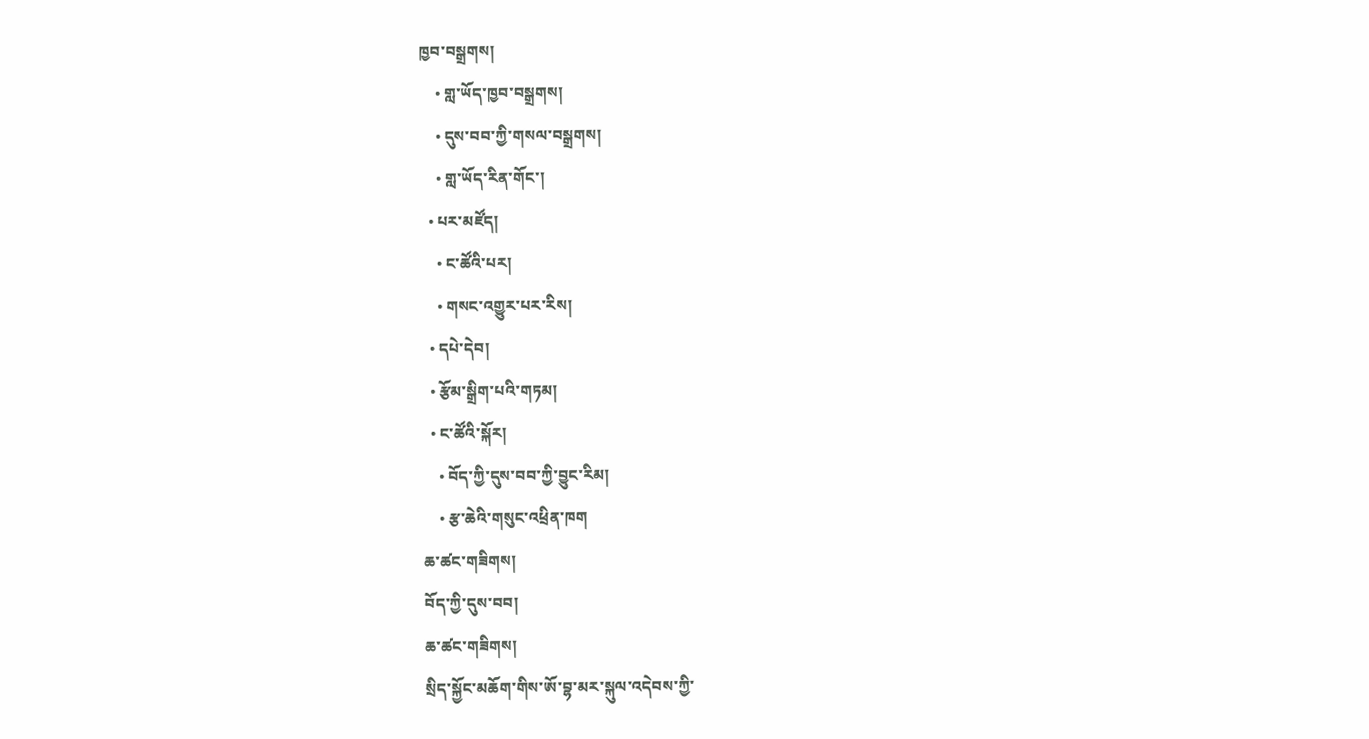ཁྱབ་བསྒྲགས།
    • གླ་ཡོད་ཁྱབ་བསྒྲགས།
    • དུས་བབ་ཀྱི་གསལ་བསྒྲགས།
    • གླ་ཡོད་རིན་གོང་།
  • པར་མཛོད།
    • ང་ཚོའི་པར།
    • གསང་འགྱུར་པར་རིས།
  • དཔེ་དེབ།
  • རྩོམ་སྒྲིག་པའི་གཏམ།
  • ང་ཚོའི་སྐོར།
    • བོད་ཀྱི་དུས་བབ་ཀྱི་བྱུང་རིམ།
    • རྩ་ཆེའི་གསུང་འཕྲིན་ཁག
ཆ་ཚང་གཟིགས།
བོད་ཀྱི་དུས་བབ།
ཆ་ཚང་གཟིགས།
སྲིད་སྐྱོང་མཆོག་གིས་ཨོ་བྷ་མར་སྐུལ་འདེབས་ཀྱི་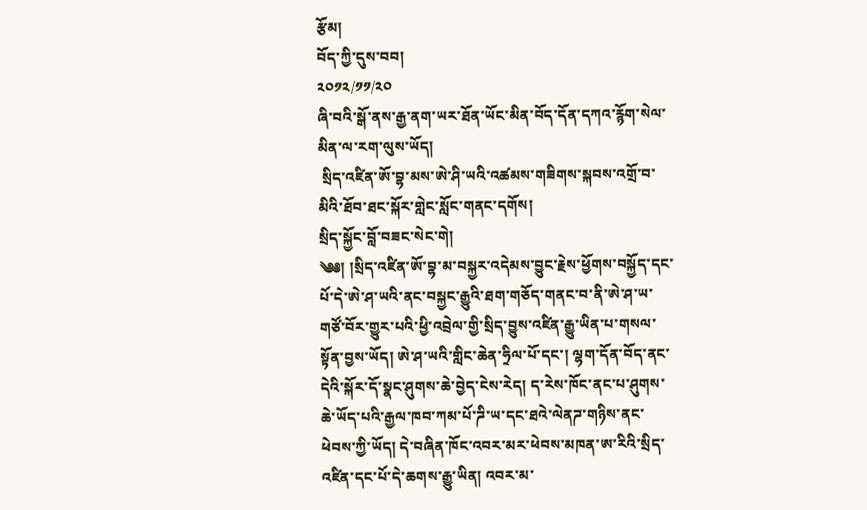རྩོམ།
བོད་ཀྱི་དུས་བབ།
༢༠༡༢/༡༡/༢༠
ཞི་བའི་སྒོ་ནས་རྒྱ་ནག་ཡར་ཐོན་ཡོང་མིན་བོད་དོན་དཀའ་རྙོག་སེལ་མིན་ལ་རག་ལུས་ཡོད།
 སྲིད་འཛིན་ཨོ་བྷ་མས་ཨེ་ཤི་ཡའི་འཚམས་གཟིགས་སྐབས་འགྲོ་བ་མིའི་ཐོབ་ཐང་སྐོར་གླེང་སློང་གནང་དགོས།
སྲིད་སྐྱོང་བློ་བཟང་སེང་གེ།
༄༅། །སྲིད་འཛིན་ཨོ་བྷ་མ་བསྐྱར་འདེམས་བྱུང་རྗེས་ཕྱོགས་བསྐྱོད་དང་པོ་དེ་ཨེ་ཤ་ཡའི་ནང་བསྐྱང་རྒྱུའི་ཐག་གཅོད་གནང་བ་ནི་ཨེ་ཤ་ཡ་གཙོ་བོར་གྱུར་པའི་ཕྱི་འབྲེལ་གྱི་སྲིད་བྱུས་འཛིན་རྒྱུ་ཡིན་པ་གསལ་སྟོན་བྱས་ཡོད། ཨེ་ཤ་ཡའི་གླིང་ཆེན་ཧྲིལ་པོ་དང་། ལྷག་དོན་བོད་ནང་དེའི་སྐོར་དོ་སྣང་ཤུགས་ཆེ་བྱེད་ངེས་རེད། ད་རེས་ཁོང་ནང་པ་ཤུགས་ཆེ་ཡོད་པའི་རྒྱལ་ཁབ་ཀམ་པོ་ཌི་ཡ་དང་ཐའེ་ལེནཌ་གཉིས་ནང་ཕེབས་ཀྱི་ཡོད། དེ་བཞིན་ཁོང་འབར་མར་ཕེབས་མཁན་ཨ་རིའི་སྲིད་འཛིན་དང་པོ་དེ་ཆགས་རྒྱུ་ཡིན། འབར་མ་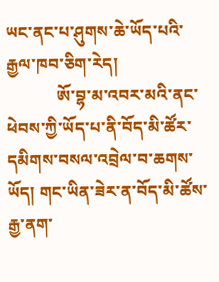ཡང་ནང་པ་ཤུགས་ཆེ་ཡོད་པའི་རྒྱལ་ཁབ་ཅིག་རེད།
            ཨོ་བྷ་མ་འབར་མའི་ནང་ཕེབས་ཀྱི་ཡོད་པ་ནི་བོད་མི་ཚོར་དམིགས་བསལ་འབྲེལ་བ་ཆགས་ཡོད། གང་ཡིན་ཟེར་ན་བོད་མི་ཚོས་རྒྱ་ནག་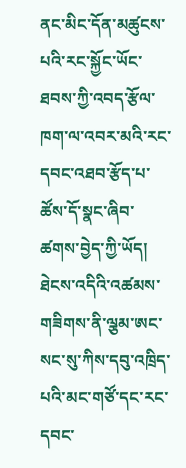ནང་མིང་དོན་མཚུངས་པའི་རང་སྐྱོང་ཡོང་ཐབས་ཀྱི་འབད་རྩོལ་ཁག་ལ་འབར་མའི་རང་དབང་འཐབ་རྩོད་པ་ཚོས་དོ་སྣང་ཞིབ་ཚགས་བྱེད་ཀྱི་ཡོད། ཐེངས་འདིའི་འཚམས་གཟིགས་ནི་ལྕམ་ཨང་སང་སུ་ཀིས་དབུ་འཁྲིད་པའི་མང་གཙོ་དང་རང་དབང་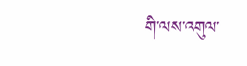གི་ལས་འགུལ་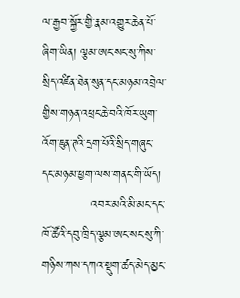ལ་རྒྱབ་སྐྱོར་གྱི་རྣམ་འགྱུར་ཆེན་པོ་ཞིག་ཡིན། ལྕམ་ཨང་སང་སུ་ཀིས་སྲིད་འཛིན་ཐེན་སུན་དང་མཉམ་འབྲེལ་གྱིས་གཉན་འཕྲང་ཆེ་བའི་ཁོར་ཡུག་འོག་ཇུན་ཊའི་དྲག་པོའི་སྲིད་གཞུང་དང་མཉམ་ཕྱག་ལས་གནང་གི་ཡོད།
            འབར་མའི་མི་མང་དང་ཁོ་ཚོའི་དབུ་ཁྲིད་ལྕམ་ཨང་སང་སུ་ཀི་གཉིས་ཀས་དཀའ་སྡུག་ཚད་མེད་མྱང་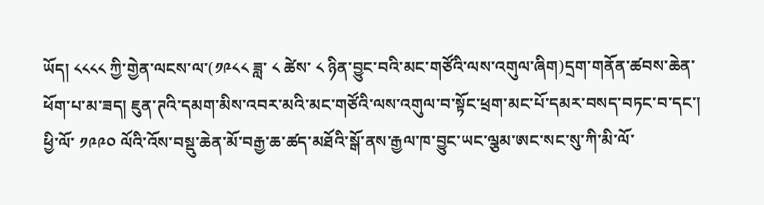ཡོད། ༨༨༨༨ ཀྱི་གྱེན་ལངས་ལ་(༡༩༨༨ ཟླ་ ༨ ཚེས་ ༨ ཉིན་བྱུང་བའི་མང་གཙོའི་ལས་འགུལ་ཞིག)དྲག་གནོན་ཚབས་ཆེན་ཕོག་པ་མ་ཟད། ཇུན་ཊའི་དམག་མིས་འབར་མའི་མང་གཙོའི་ལས་འགུལ་བ་སྟོང་ཕྲག་མང་པོ་དམར་བསད་བཏང་བ་དང་། ཕྱི་ལོ་ ༡༩༩༠ ལོའི་འོས་བསྡུ་ཆེན་མོ་བརྒྱ་ཆ་ཚད་མཐོའི་སྒོ་ནས་རྒྱལ་ཁ་བྱུང་ཡང་ལྕམ་ཨང་སང་སུ་ཀི་མི་ལོ་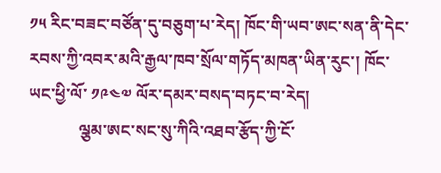༡༥ རིང་བཟང་བཙོན་དུ་བཅུག་པ་རེད། ཁོང་གི་ཡབ་ཨང་སན་ནི་དེང་རབས་ཀྱི་འབར་མའི་རྒྱལ་ཁབ་སྲོལ་གཏོད་མཁན་ཡིན་རུང་། ཁོང་ཡང་ཕྱི་ལོ་ ༡༩༤༧ ལོར་དམར་བསད་བཏང་བ་རེད།
            ལྕམ་ཨང་སང་སུ་ཀིའི་འཐབ་རྩོད་ཀྱི་ངོ་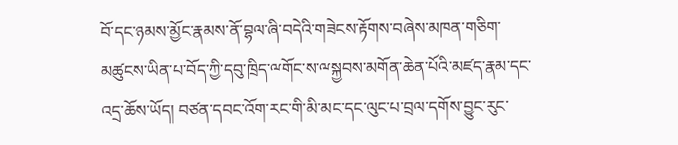བོ་དང་ཉམས་མྱོང་རྣམས་ནོ་བྷལ་ཞི་བདེའི་གཟེངས་རྟོགས་བཞེས་མཁན་གཅིག་མཚུངས་ཡིན་པ་བོད་ཀྱི་དབུ་ཁྲིད་ྋགོང་ས་ྋསྐྱབས་མགོན་ཆེན་པོའི་མཛད་རྣམ་དང་འདྲ་ཆོས་ཡོད། བཙན་དབང་འོག་རང་གི་མི་མང་དང་ལུང་པ་བྲལ་དགོས་བྱུང་རུང་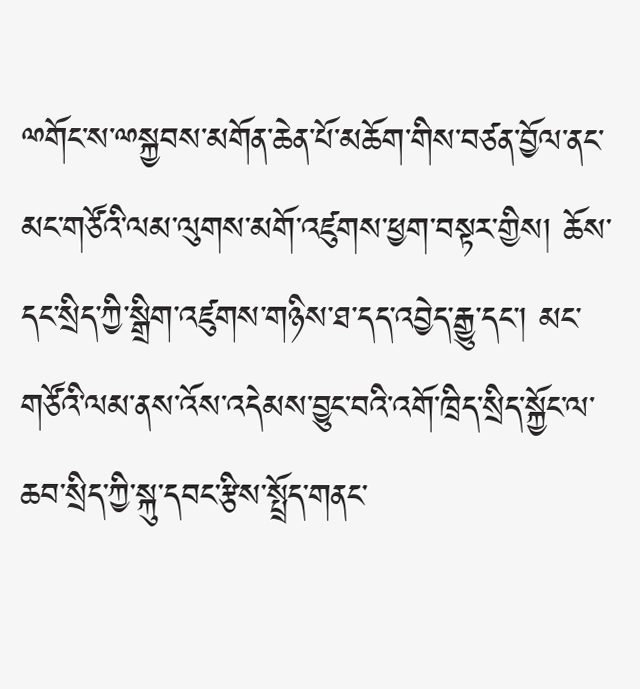ྋགོང་ས་ྋསྐྱབས་མགོན་ཆེན་པོ་མཆོག་གིས་བཙན་བྱོལ་ནང་མང་གཙོའི་ལམ་ལུགས་མགོ་འཛུགས་ཕྱག་བསྟར་གྱིས། ཆོས་དང་སྲིད་ཀྱི་སྒྲིག་འཛུགས་གཉིས་ཐ་དད་འབྱེད་རྒྱུ་དང་། མང་གཙོའི་ལམ་ནས་འོས་འདེམས་བྱུང་བའི་འགོ་ཁྲིད་སྲིད་སྐྱོང་ལ་ཆབ་སྲིད་ཀྱི་སྐུ་དབང་རྩིས་སྤྲོད་གནང་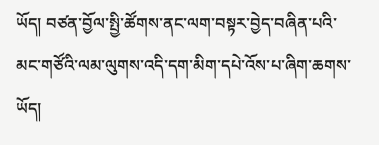ཡོད། བཙན་བྱོལ་སྤྱི་ཚོགས་ནང་ལག་བསྟར་བྱེད་བཞིན་པའི་མང་གཙོའི་ལམ་ལུགས་འདི་དག་མིག་དཔེ་འོས་པ་ཞིག་ཆགས་ཡོད།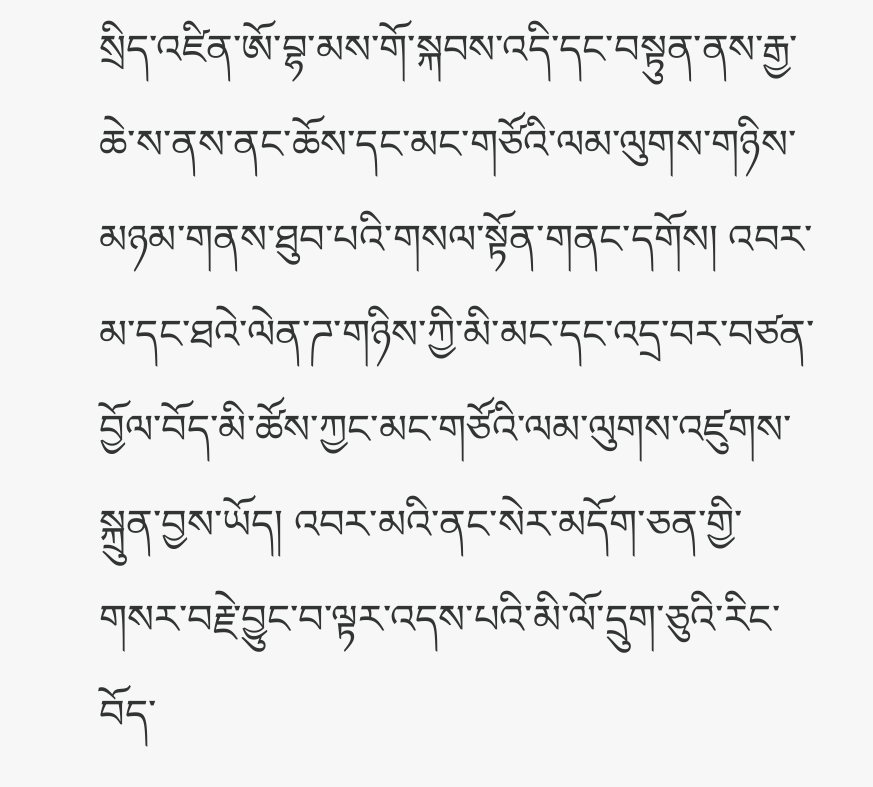སྲིད་འཛིན་ཨོ་བྷ་མས་གོ་སྐབས་འདི་དང་བསྟུན་ནས་རྒྱ་ཆེ་ས་ནས་ནང་ཆོས་དང་མང་གཙོའི་ལམ་ལུགས་གཉིས་མཉམ་གནས་ཐུབ་པའི་གསལ་སྟོན་གནང་དགོས། འབར་མ་དང་ཐའེ་ལེན་ཌ་གཉིས་ཀྱི་མི་མང་དང་འདྲ་བར་བཙན་བྱོལ་བོད་མི་ཚོས་ཀྱང་མང་གཙོའི་ལམ་ལུགས་འཛུགས་སྐྲུན་བྱས་ཡོད། འབར་མའི་ནང་སེར་མདོག་ཅན་གྱི་གསར་བརྗེ་བྱུང་བ་ལྟར་འདས་པའི་མི་ལོ་དྲུག་ཅུའི་རིང་བོད་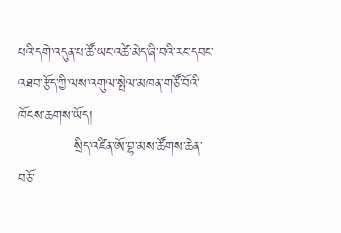པའི་དགེ་འདུན་པ་ཚོ་ཡང་འཚེ་མེད་ཞི་བའི་རང་དབང་འཐབ་རྩོད་ཀྱི་ལས་འགུལ་སྤེལ་མཁན་གཙོ་བོའི་ཁོངས་ཆགས་ཡོད།
            སྲིད་འཛིན་ཨོ་བྷ་མས་ཚོགས་ཆེན་བཅོ་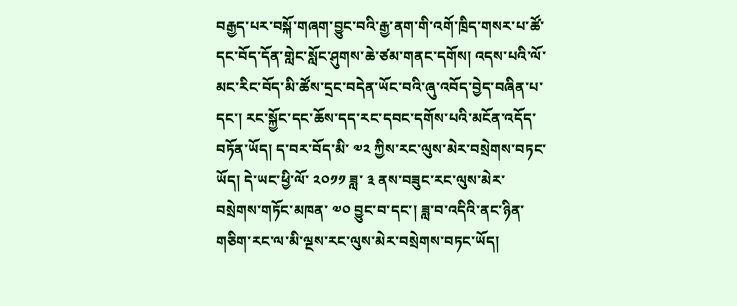བརྒྱད་པར་བསྐོ་གཞག་བྱུང་བའི་རྒྱ་ནག་གི་འགོ་ཁྲིད་གསར་པ་ཚོ་དང་བོད་དོན་གླེང་སློང་ཤུགས་ཆེ་ཙམ་གནང་དགོས། འདས་པའི་ལོ་མང་རིང་བོད་མི་ཚོས་དྲང་བདེན་ཡོང་བའི་ཞུ་འབོད་བྱེད་བཞིན་པ་དང་། རང་སྐྱོང་དང་ཆོས་དད་རང་དབང་དགོས་པའི་མངོན་འདོད་བཏོན་ཡོད། ད་བར་བོད་མི་ ༧༢ ཀྱིས་རང་ལུས་མེར་བསྲེགས་བཏང་ཡོད། དེ་ཡང་ཕྱི་ལོ་ ༢༠༡༡ ཟླ་ ༣ ནས་བཟུང་རང་ལུས་མེར་བསྲེགས་གཏོང་མཁན་ ༧༠ བྱུང་བ་དང་། ཟླ་བ་འདིའི་ནང་ཉིན་གཅིག་རང་ལ་མི་ལྔས་རང་ལུས་མེར་བསྲེགས་བཏང་ཡོད།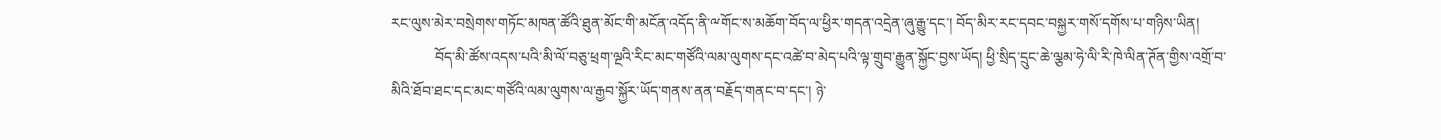རང་ལུས་མེར་བསྲེགས་གཏོང་མཁན་ཚོའི་ཐུན་མོང་གི་མངོན་འདོད་ནི་ྋགོང་ས་མཆོག་བོད་ལ་ཕྱིར་གདན་འདྲེན་ཞུ་རྒྱུ་དང་། བོད་མིར་རང་དབང་བསྐྱར་གསོ་དགོས་པ་གཉིས་ཡིན།
            བོད་མི་ཚོས་འདས་པའི་མི་ལོ་བཅུ་ཕྲག་ལྔའི་རིང་མང་གཙོའི་ལམ་ལུགས་དང་འཚེ་བ་མེད་པའི་ལྟ་གྲུབ་རྒྱུན་སྐྱོང་བྱས་ཡོད། ཕྱི་སྲིད་དྲུང་ཆེ་ལྕམ་ཧེ་ལི་རི་ཁེ་ལིན་ཊོན་གྱིས་འགྲོ་བ་མིའི་ཐོབ་ཐང་དང་མང་གཙོའི་ལམ་ལུགས་ལ་རྒྱབ་སྐྱོར་ཡོད་གནས་ནན་བརྗོད་གནང་བ་དང་། ཉེ་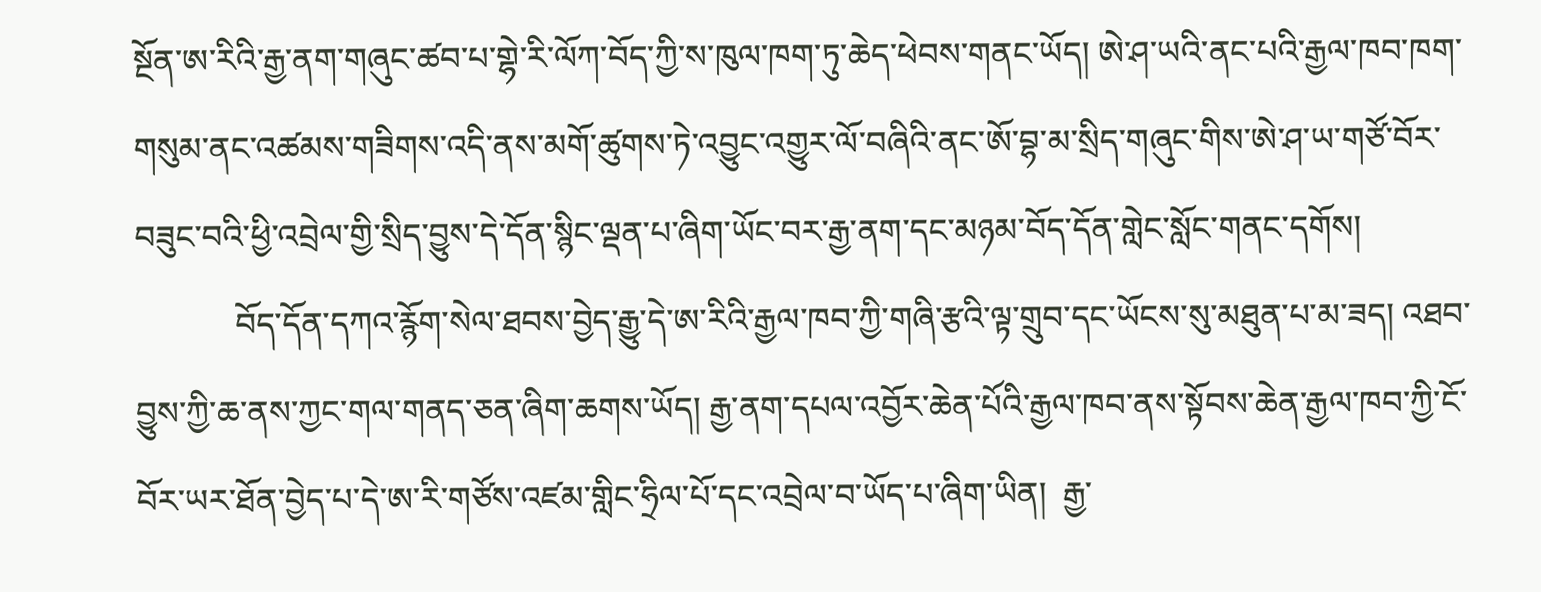སྔོན་ཨ་རིའི་རྒྱ་ནག་གཞུང་ཚབ་པ་གྷེ་རི་ལོཀ་བོད་ཀྱི་ས་ཁུལ་ཁག་ཏུ་ཆེད་ཕེབས་གནང་ཡོད། ཨེ་ཤ་ཡའི་ནང་པའི་རྒྱལ་ཁབ་ཁག་གསུམ་ནང་འཚམས་གཟིགས་འདི་ནས་མགོ་ཚུགས་ཏེ་འབྱུང་འགྱུར་ལོ་བཞིའི་ནང་ཨོ་བྷ་མ་སྲིད་གཞུང་གིས་ཨེ་ཤ་ཡ་གཙོ་བོར་བཟུང་བའི་ཕྱི་འབྲེལ་གྱི་སྲིད་བྱུས་དེ་དོན་སྙིང་ལྡན་པ་ཞིག་ཡོང་བར་རྒྱ་ནག་དང་མཉམ་བོད་དོན་གླེང་སློང་གནང་དགོས།
            བོད་དོན་དཀའ་རྙོག་སེལ་ཐབས་བྱེད་རྒྱུ་དེ་ཨ་རིའི་རྒྱལ་ཁབ་ཀྱི་གཞི་རྩའི་ལྟ་གྲུབ་དང་ཡོངས་སུ་མཐུན་པ་མ་ཟད། འཐབ་བྱུས་ཀྱི་ཆ་ནས་ཀྱང་གལ་གནད་ཅན་ཞིག་ཆགས་ཡོད། རྒྱ་ནག་དཔལ་འབྱོར་ཆེན་པོའི་རྒྱལ་ཁབ་ནས་སྟོབས་ཆེན་རྒྱལ་ཁབ་ཀྱི་ངོ་བོར་ཡར་ཐོན་བྱེད་པ་དེ་ཨ་རི་གཙོས་འཛམ་གླིང་ཧྲིལ་པོ་དང་འབྲེལ་བ་ཡོད་པ་ཞིག་ཡིན།  རྒྱ་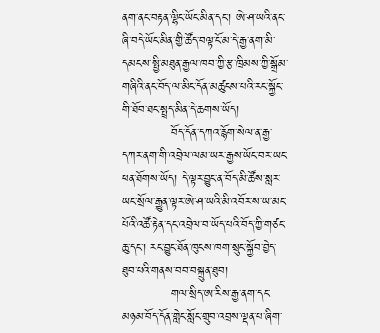ནག་ནང་བརྟན་ལྷིང་ཡོང་མིན་དང་། ཨེ་ཤ་ཡའི་ནང་ཞི་བདེ་ཡོང་མིན་གྱི་ཚོད་བལྟ་ངོ་མ་དེ་རྒྱ་ནག་མི་དམངས་སྤྱི་མཐུན་རྒྱལ་ཁབ་ཀྱི་རྩ་ཁྲིམས་ཀྱི་སྒྲོམ་གཞིའི་ནང་བོད་ལ་མིང་དོན་མཚུངས་པའི་རང་སྐྱོང་གི་ཐོབ་ཐང་སྤྲད་མིན་དེ་ཆགས་ཡོད།
            བོད་དོན་དཀའ་རྙོག་སེལ་ན་རྒྱ་དཀར་ནག་གི་འབྲེལ་ལམ་ཡར་རྒྱས་ཡོང་བར་ཡང་ཕན་ཐོགས་ཡོད། དེ་ལྟར་བྱུང་ན་བོད་མི་ཚོས་སླར་ཡང་སྲོལ་རྒྱུན་ལྟར་ཨེ་ཤ་ཡའི་མི་འབོར་ས་ཡ་མང་པོའི་འཚོ་རྟེན་དང་འབྲེལ་བ་ཡོད་པའི་བོད་ཀྱི་གཙང་ཆུ་དང་། རང་བྱུང་ཐོན་ཁུངས་ཁག་སྲུང་སྐྱོབ་བྱེད་ཐུབ་པའི་གནས་བབ་བསྐྲུན་ཐུབ།
            གལ་སྲིད་ཨ་རིས་རྒྱ་ནག་དང་མཉམ་བོད་དོན་གླེང་སློང་གྲུབ་འབྲས་ལྡན་པ་ཞིག་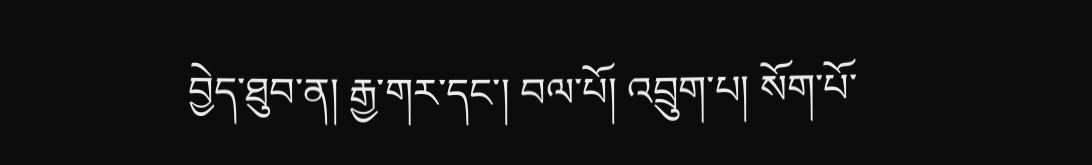བྱེད་ཐུབ་ན། རྒྱ་གར་དང་། བལ་པོ། འབྲུག་པ། སོག་པོ་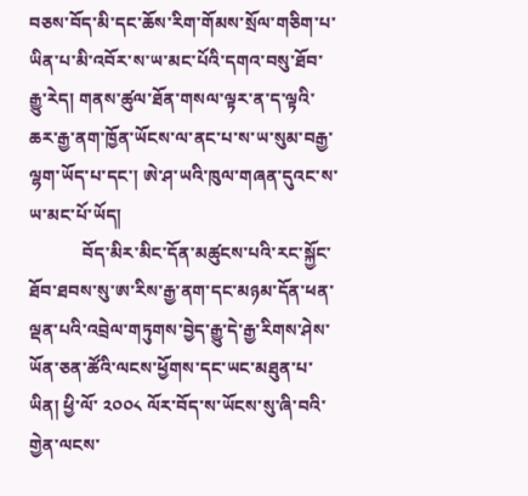བཅས་བོད་མི་དང་ཆོས་རིག་གོམས་སྲོལ་གཅིག་པ་ཡིན་པ་མི་འབོར་ས་ཡ་མང་པོའི་དགའ་བསུ་ཐོབ་རྒྱུ་རེད། གནས་ཚུལ་ཐོན་གསལ་ལྟར་ན་ད་ལྟའི་ཆར་རྒྱ་ནག་ཁྱོན་ཡོངས་ལ་ནང་པ་ས་ཡ་སུམ་བརྒྱ་ལྷག་ཡོད་པ་དང་། ཨེ་ཤ་ཡའི་ཁུལ་གཞན་དུའང་ས་ཡ་མང་པོ་ཡོད།
            བོད་མིར་མིང་དོན་མཚུངས་པའི་རང་སྐྱོང་ཐོབ་ཐབས་སུ་ཨ་རིས་རྒྱ་ནག་དང་མཉམ་དོན་ཕན་ལྡན་པའི་འབྲེལ་གཏུགས་བྱེད་རྒྱུ་དེ་རྒྱ་རིགས་ཤེས་ཡོན་ཅན་ཚོའི་ལངས་ཕྱོགས་དང་ཡང་མཐུན་པ་ཡིན། ཕྱི་ལོ་ ༢༠༠༨ ལོར་བོད་ས་ཡོངས་སུ་ཞི་བའི་གྱེན་ལངས་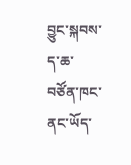བྱུང་སྐབས་ད་ཆ་བཙོན་ཁང་ནང་ཡོད་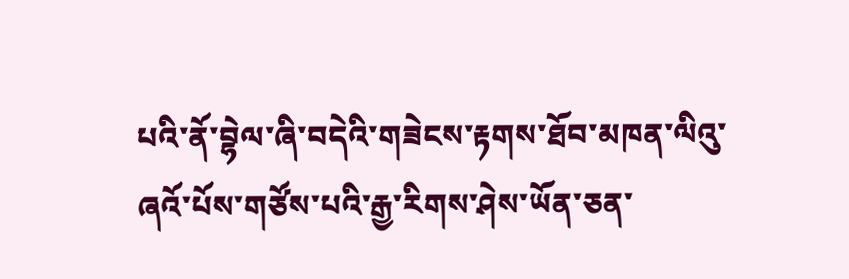པའི་ནོ་བྷེལ་ཞི་བདེའི་གཟེངས་རྟགས་ཐོབ་མཁན་ལིའུ་ཞའོ་པོས་གཙོས་པའི་རྒྱ་རིགས་ཤེས་ཡོན་ཅན་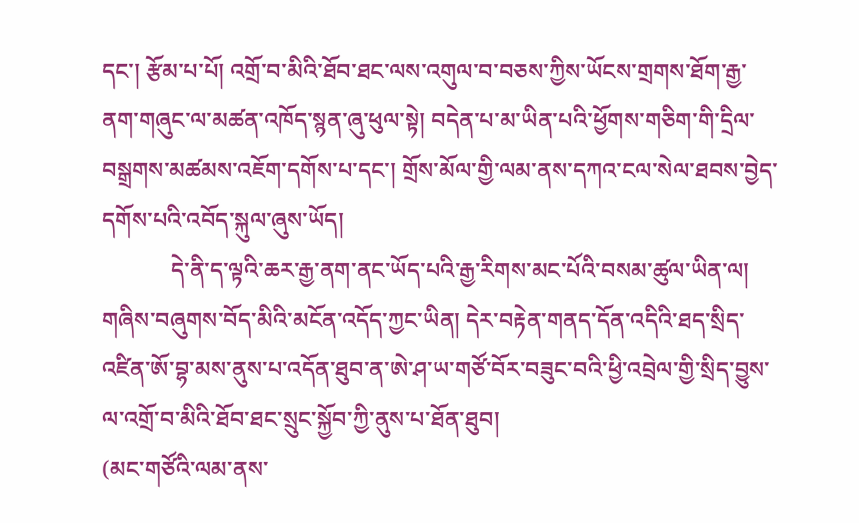དང་། རྩོམ་པ་པོ། འགྲོ་བ་མིའི་ཐོབ་ཐང་ལས་འགུལ་བ་བཅས་ཀྱིས་ཡོངས་གྲགས་ཐོག་རྒྱ་ནག་གཞུང་ལ་མཚན་འཁོད་སྙན་ཞུ་ཕུལ་སྟེ། བདེན་པ་མ་ཡིན་པའི་ཕྱོགས་གཅིག་གི་དྲིལ་བསྒྲགས་མཚམས་འཇོག་དགོས་པ་དང་། གྲོས་མོལ་གྱི་ལམ་ནས་དཀའ་ངལ་སེལ་ཐབས་བྱེད་དགོས་པའི་འབོད་སྐུལ་ཞུས་ཡོད།
            དེ་ནི་ད་ལྟའི་ཆར་རྒྱ་ནག་ནང་ཡོད་པའི་རྒྱ་རིགས་མང་པོའི་བསམ་ཚུལ་ཡིན་ལ། གཞིས་བཞུགས་བོད་མིའི་མངོན་འདོད་ཀྱང་ཡིན། དེར་བརྟེན་གནད་དོན་འདིའི་ཐད་སྲིད་འཛིན་ཨོ་བྷ་མས་ནུས་པ་འདོན་ཐུབ་ན་ཨེ་ཤ་ཡ་གཙོ་བོར་བཟུང་བའི་ཕྱི་འབྲེལ་གྱི་སྲིད་བྱུས་ལ་འགྲོ་བ་མིའི་ཐོབ་ཐང་སྲུང་སྐྱོབ་ཀྱི་ནུས་པ་ཐོན་ཐུབ།
(མང་གཙོའི་ལམ་ནས་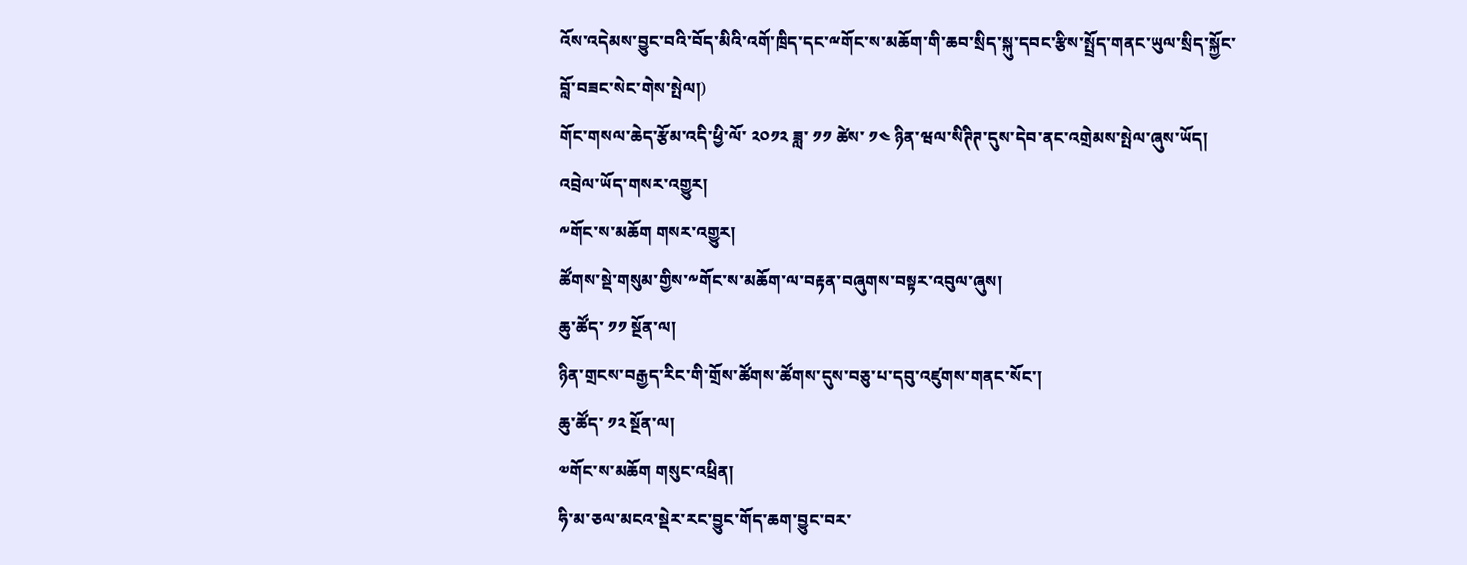འོས་འདེམས་བྱུང་བའི་བོད་མིའི་འགོ་ཁྲིད་དང་ྋགོང་ས་མཆོག་གི་ཆབ་སྲིད་སྐུ་དབང་རྩིས་སྤྲོད་གནང་ཡུལ་སྲིད་སྐྱོང་བློ་བཟང་སེང་གེས་སྤེལ།)
གོང་གསལ་ཆེད་རྩོམ་འདི་ཕྱི་ལོ་ ༢༠༡༢ ཟླ་ ༡༡ ཚེས་ ༡༤ ཉིན་ཝལ་སིཊིཊ་དུས་དེབ་ནང་འགྲེམས་སྤེལ་ཞུས་ཡོད།
འབྲེལ་ཡོད་གསར་འགྱུར།
༸གོང་ས་མཆོག གསར་འགྱུར།
ཚོགས་སྡེ་གསུམ་གྱིས་༸གོང་ས་མཆོག་ལ་བརྟན་བཞུགས་བསྟར་འབུལ་ཞུས།
ཆུ་ཚོད་ ༡༡ སྔོན་ལ།
ཉིན་གྲངས་བརྒྱད་རིང་གི་གྲོས་ཚོགས་ཚོགས་དུས་བཅུ་པ་དབུ་འཛུགས་གནང་སོང་།
ཆུ་ཚོད་ ༡༢ སྔོན་ལ།
༧གོང་ས་མཆོག གསུང་འཕྲིན།
ཧི་མ་ཅལ་མངའ་སྡེར་རང་བྱུང་གོད་ཆག་བྱུང་བར་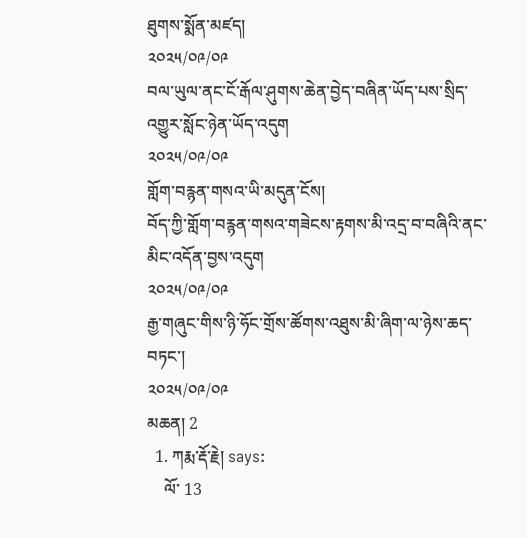ཐུགས་སྨོན་མཛད།
༢༠༢༥/༠༩/༠༩
བལ་ཡུལ་ནང་ངོ་རྒོལ་ཤུགས་ཆེན་བྱེད་བཞིན་ཡོད་པས་སྲིད་འགྱུར་སློང་ཉེན་ཡོད་འདུག
༢༠༢༥/༠༩/༠༩
གློག་བརྙན་གསའ་ཡི་མདུན་ངོས།
བོད་ཀྱི་གློག་བརྙན་གསའ་གཟེངས་རྟགས་མི་འདྲ་བ་བཞིའི་ནང་མིང་འདོན་བྱས་འདུག
༢༠༢༥/༠༩/༠༩
རྒྱ་གཞུང་གིས་ཉི་ཧོང་གྲོས་ཚོགས་འཐུས་མི་ཞིག་ལ་ཉེས་ཆད་བཏང་།
༢༠༢༥/༠༩/༠༩
མཆན། 2
  1. ཀརྨ་རྡོ་རྗེ། says:
    ལོ་ 13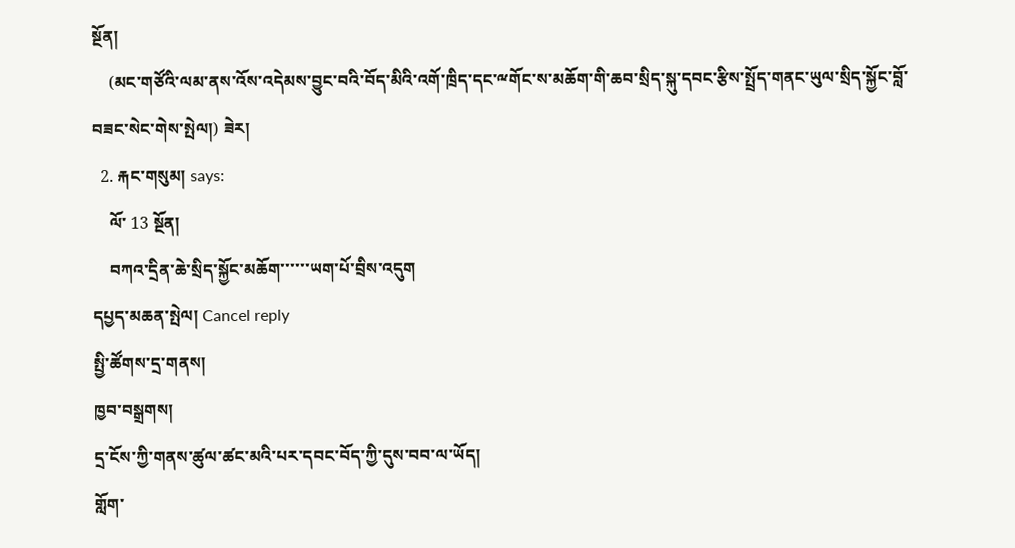སྔོན།
    (མང་གཙོའི་ལམ་ནས་འོས་འདེམས་བྱུང་བའི་བོད་མིའི་འགོ་ཁྲིད་དང་ྋགོང་ས་མཆོག་གི་ཆབ་སྲིད་སྐུ་དབང་རྩིས་སྤྲོད་གནང་ཡུལ་སྲིད་སྐྱོང་བློ་བཟང་སེང་གེས་སྤེལ།) ཟེར།
  2. རྐང་གསུམ། says:
    ལོ་ 13 སྔོན།
    བཀའ་དྲིན་ཆེ་སྲིད་སྐྱོང་མཆོག་་་་་་ཡག་པོ་བྲིས་འདུག
དཔྱད་མཆན་སྤེལ། Cancel reply
སྤྱི་ཚོགས་དྲ་གནས།
ཁྱབ་བསྒྲགས།
དྲ་ངོས་ཀྱི་གནས་ཚུལ་ཚང་མའི་པར་དབང་བོད་ཀྱི་དུས་བབ་ལ་ཡོད།
གློག་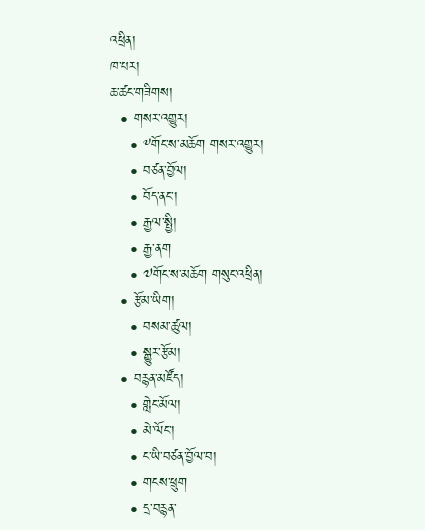འཕྲིན།
ཁ་པར།
ཆ་ཚང་གཟིགས།
  • གསར་འགྱུར།
    • ༸གོང་ས་མཆོག གསར་འགྱུར།
    • བཙན་བྱོལ།
    • བོད་ནང་།
    • རྒྱལ་སྤྱི།
    • རྒྱ་ནག
    • ༧གོང་ས་མཆོག གསུང་འཕྲིན།
  • རྩོམ་ཡིག།
    • བསམ་ཚུལ།
    • སྒྱུར་རྩོམ།
  • བརྙན་མཛོད།
    • གླེང་མོལ།
    • མེ་ལོང་།
    • ང་ཡི་བཙན་བྱོལ་བ།
    • གངས་ཕྲུག
    • དྲ་བརྙན་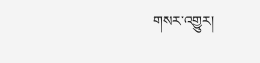གསར་འགྱུར།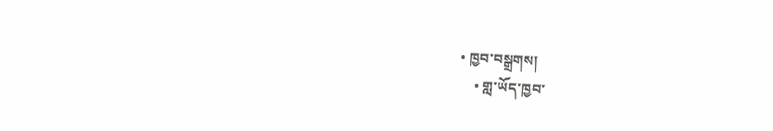• ཁྱབ་བསྒྲགས།
    • གླ་ཡོད་ཁྱབ་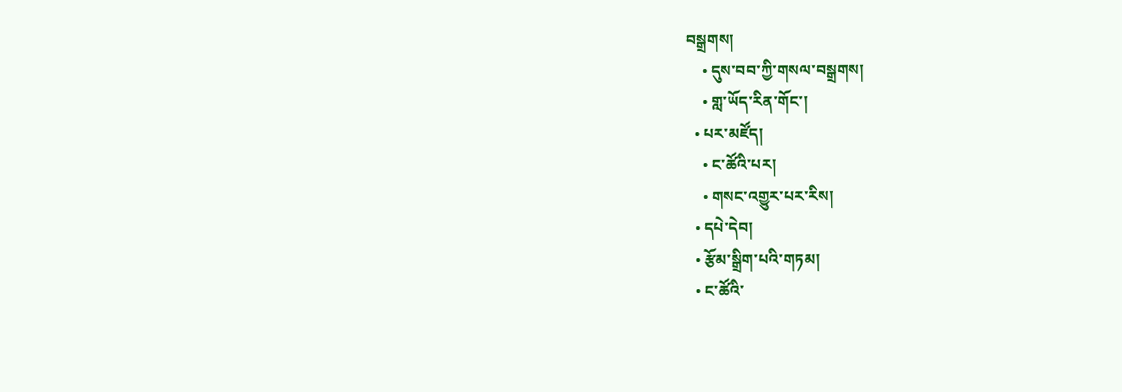བསྒྲགས།
    • དུས་བབ་ཀྱི་གསལ་བསྒྲགས།
    • གླ་ཡོད་རིན་གོང་།
  • པར་མཛོད།
    • ང་ཚོའི་པར།
    • གསང་འགྱུར་པར་རིས།
  • དཔེ་དེབ།
  • རྩོམ་སྒྲིག་པའི་གཏམ།
  • ང་ཚོའི་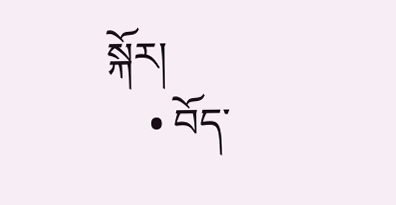སྐོར།
    • བོད་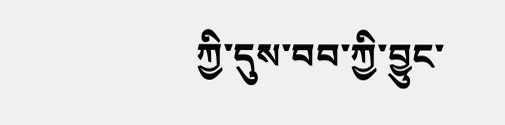ཀྱི་དུས་བབ་ཀྱི་བྱུང་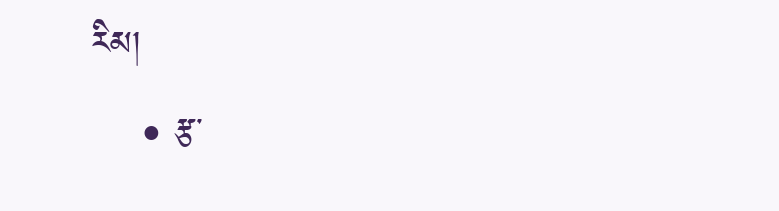རིམ།
    • རྩ་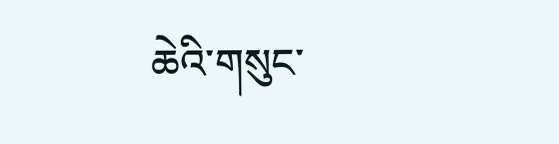ཆེའི་གསུང་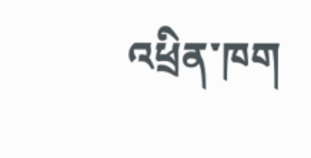འཕྲིན་ཁག